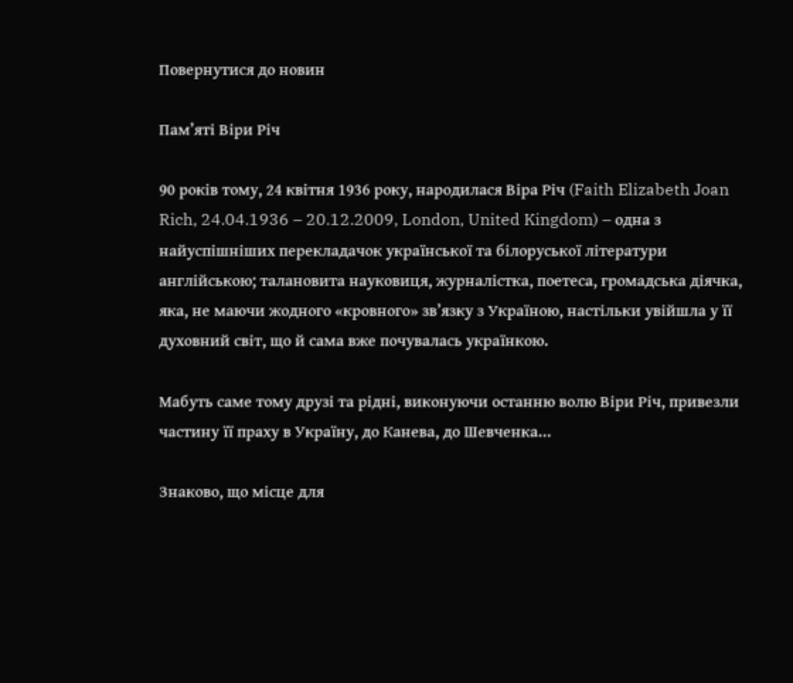Повернутися до новин

Пам’яті Віри Річ

90 років тому, 24 квітня 1936 року, народилася Віра Річ (Faith Elizabeth Joan Rich, 24.04.1936 – 20.12.2009, London, United Kingdom) – одна з найуспішніших перекладачок української та білоруської літератури англійською; талановита науковиця, журналістка, поетеса, громадська діячка, яка, не маючи жодного «кровного» зв’язку з Україною, настільки увійшла у її духовний світ, що й сама вже почувалась українкою.

Мабуть саме тому друзі та рідні, виконуючи останню волю Віри Річ, привезли частину її праху в Україну, до Канева, до Шевченка…

Знаково, що місце для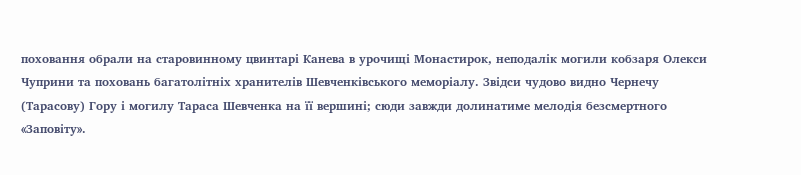поховання обрали на старовинному цвинтарі Канева в урочищі Монастирок, неподалік могили кобзаря Олекси Чуприни та поховань багатолітніх хранителів Шевченківського меморіалу. Звідси чудово видно Чернечу (Тарасову) Гору і могилу Тараса Шевченка на її вершині; сюди завжди долинатиме мелодія безсмертного «Заповіту».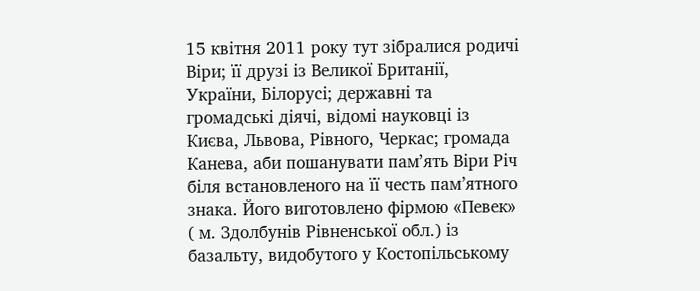15 квітня 2011 року тут зібралися родичі Віри; її друзі із Великої Британії, України, Білорусі; державні та громадські діячі, відомі науковці із Києва, Львова, Рівного, Черкас; громада Канева, аби пошанувати памʼять Віри Річ біля встановленого на її честь пам’ятного знака. Його виготовлено фірмою «Певек» ( м. Здолбунів Рівненської обл.) із базальту, видобутого у Костопільському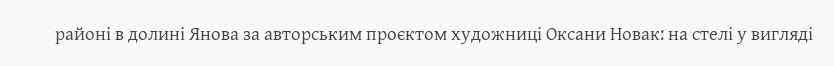районі в долині Янова за авторським проєктом художниці Оксани Новак: на стелі у вигляді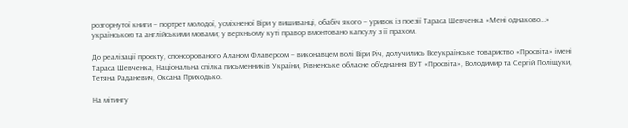розгорнутої книги – портрет молодої, усміхненої Віри у вишиванці, обабіч якого – уривок із поезії Тараса Шевченка «Мені однаково…» українською та англійськими мовами; у верхньому куті правор вмонтовано капсулу з її прахом.

До реалізації проєкту, спонсорованого Аланом Флаверсом – виконавцем волі Віри Річ, долучились Всеукраїнське товариство «Просвіта» імені Тараса Шевченка, Національна спілка письменників України, Рівненське обласне об’єднання ВУТ «Просвіта», Володимир та Сергій Поліщуки, Тетяна Раданевич, Оксана Приходько.

На мітингу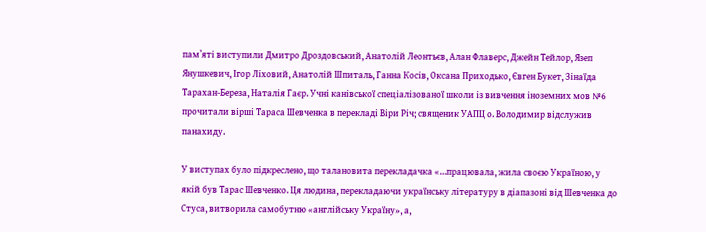памʼяті виступили Дмитро Дроздовський, Анатолій Леонтьєв, Алан Флаверс, Джейн Тейлор, Язеп Янушкевич, Ігор Ліховий, Анатолій Шпиталь, Ганна Косів, Оксана Приходько, Євген Букет, Зінаїда Тарахан-Береза, Наталія Гаєр. Учні канівської спеціалізованої школи із вивчення іноземних мов №6 прочитали вірші Тараса Шевченка в перекладі Віри Річ; священик УАПЦ о. Володимир відслужив панахиду.

У виступах було підкреслено, що талановита перекладачка «…працювала, жила своєю Україною, у якій був Тарас Шевченко. Ця людина, перекладаючи українську літературу в діапазоні від Шевченка до Стуса, витворила самобутню «англійську Україну», а,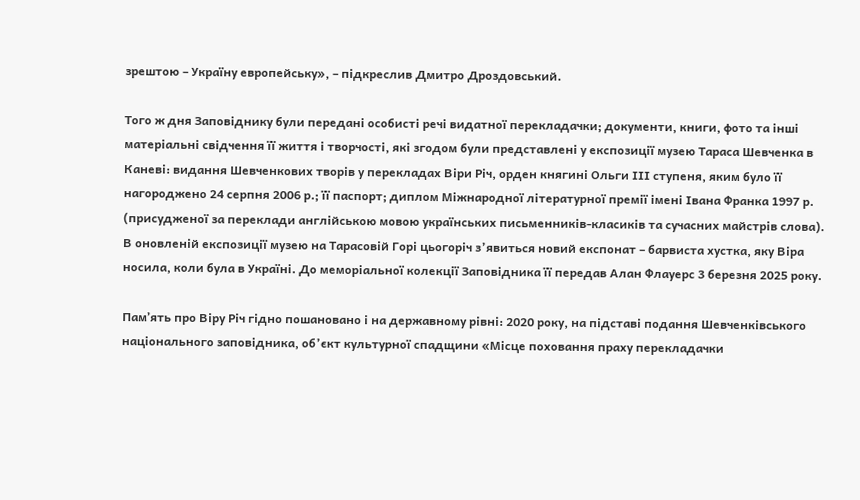зрештою – Україну европейську», – підкреслив Дмитро Дроздовський.

Того ж дня Заповіднику були передані особисті речі видатної перекладачки; документи, книги, фото та інші матеріальні свідчення її життя і творчості, які згодом були представлені у експозиції музею Тараса Шевченка в Каневі: видання Шевченкових творів у перекладах Віри Річ, орден княгині Ольги ІІІ ступеня, яким було її нагороджено 24 серпня 2006 р.; її паспорт; диплом Міжнародної літературної премії імені Івана Франка 1997 р. (присудженої за переклади англійською мовою українських письменників-класиків та сучасних майстрів слова). В оновленій експозиції музею на Тарасовій Горі цьогоріч з’явиться новий експонат – барвиста хустка, яку Віра носила, коли була в Україні. До меморіальної колекції Заповідника її передав Алан Флауерс 3 березня 2025 року.

Памʼять про Віру Річ гідно пошановано і на державному рівні: 2020 року, на підставі подання Шевченківського національного заповідника, об’єкт культурної спадщини «Місце поховання праху перекладачки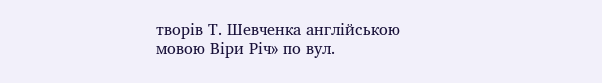творів Т. Шевченка англійською мовою Віри Річ» по вул.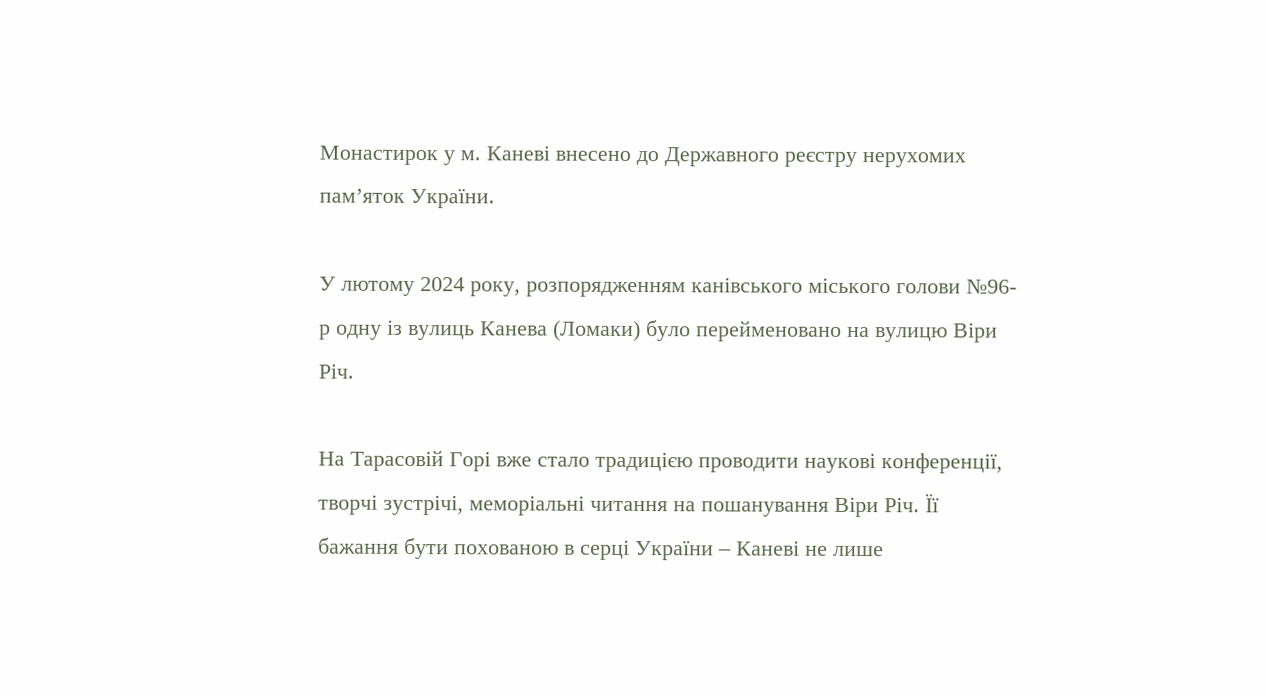Монастирок у м. Каневі внесено до Державного реєстру нерухомих пам’яток України.

У лютому 2024 року, розпорядженням канівського міського голови №96-р одну із вулиць Канева (Ломаки) було перейменовано на вулицю Віри Річ.

На Тарасовій Горі вже стало традицією проводити наукові конференції, творчі зустрічі, меморіальні читання на пошанування Віри Річ. Її бажання бути похованою в серці України – Каневі не лише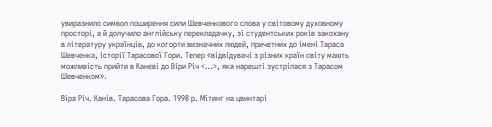увиразнило символ поширення сили Шевченкового слова у світовому духовному просторі, а й долучило англійську перекладачку, зi студентських років закохану в літературу українців, до когорти визначних людей, причетних до імені Тараса Шевченка, історії Тарасової Гори. Тепер «відвідувачі з різних країн світу мають можливість прийти в Каневі до Віри Річ <…>, яка нарешті зустрілася з Тарасом Шевченком».

Віра Річ. Канів. Тарасова Гора. 1998 р. Мітинг на цвинтарі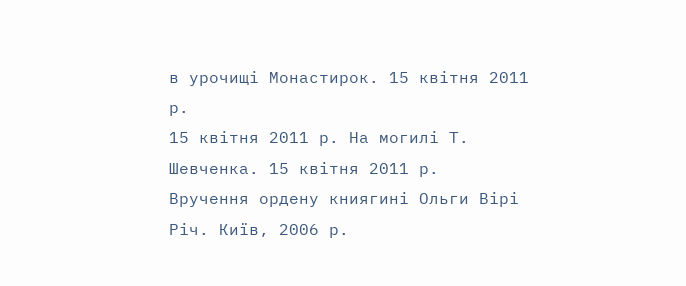в урочищі Монастирок. 15 квітня 2011 р.
15 квітня 2011 р. На могилі Т. Шевченка. 15 квітня 2011 р.
Вручення ордену книягині Ольги Вірі Річ. Київ, 2006 р.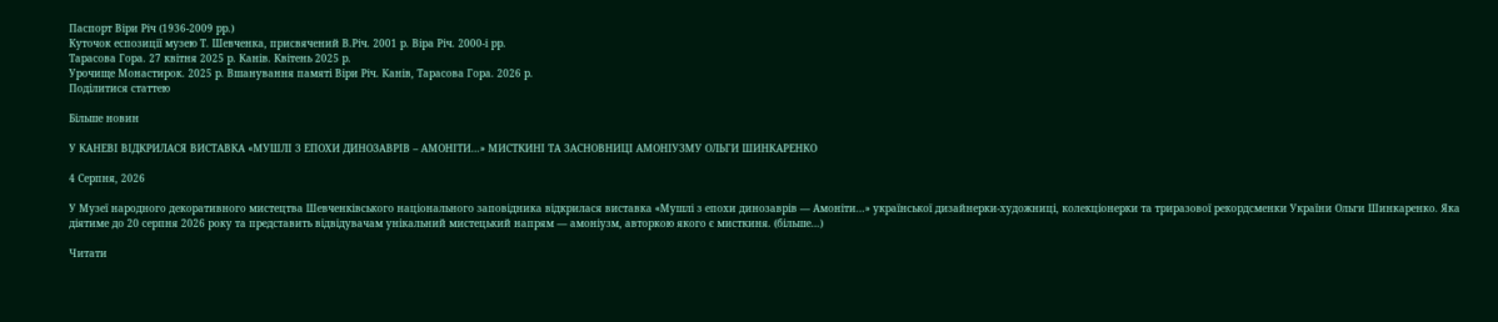Паспорт Віри Річ (1936-2009 рр.)
Куточок еспозиції музею Т. Шевченка, присвячений В.Річ. 2001 р. Віра Річ. 2000-і рр.
Тарасова Гора. 27 квітня 2025 р. Канів. Квітень 2025 р.
Урочище Монастирок. 2025 р. Вшанування памяті Віри Річ. Канів, Тарасова Гора. 2026 р.
Поділитися статтею

Більше новин

У КАНЕВІ ВІДКРИЛАСЯ ВИСТАВКА «МУШЛІ З ЕПОХИ ДИНОЗАВРІВ – АМОНІТИ…» МИСТКИНІ ТА ЗАСНОВНИЦІ АМОНІУЗМУ ОЛЬГИ ШИНКАРЕНКО

4 Серпня, 2026

У Музеї народного декоративного мистецтва Шевченківського національного заповідника відкрилася виставка «Мушлі з епохи динозаврів — Амоніти...» української дизайнерки-художниці, колекціонерки та триразової рекордсменки України Ольги Шинкаренко. Яка діятиме до 20 серпня 2026 року та представить відвідувачам унікальний мистецький напрям — амоніузм, авторкою якого є мисткиня. (більше…)

Читати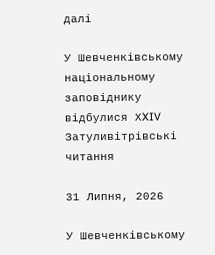далі

У Шевченківському національному заповіднику відбулися ХXIV Затуливітрівські читання

31 Липня, 2026

У Шевченківському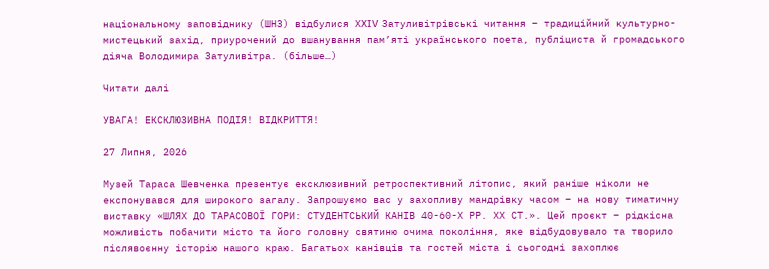національному заповіднику (ШНЗ) відбулися ХXIV Затуливітрівські читання – традиційний культурно-мистецький захід, приурочений до вшанування пам’яті українського поета, публіциста й громадського діяча Володимира Затуливітра. (більше…)

Читати далі

УВАГА! ЕКСКЛЮЗИВНА ПОДІЯ! ВІДКРИТТЯ!

27 Липня, 2026

Музей Тараса Шевченка презентує ексклюзивний ретроспективний літопис, який раніше ніколи не експонувався для широкого загалу. Запрошуємо вас у захопливу мандрівку часом – на нову тиматичну виставку «ШЛЯХ ДО ТАРАСОВОЇ ГОРИ: СТУДЕНТСЬКИЙ КАНІВ 40-60-Х РР. ХХ СТ.». Цей проєкт – рідкісна можливість побачити місто та його головну святиню очима покоління, яке відбудовувало та творило післявоєнну історію нашого краю. Багатьох канівців та гостей міста і сьогодні захоплює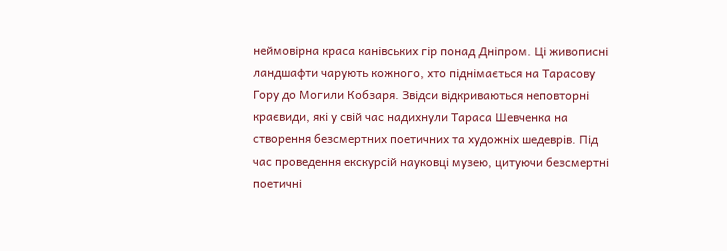неймовірна краса канівських гір понад Дніпром. Ці живописні ландшафти чарують кожного, хто піднімається на Тарасову  Гору до Могили Кобзаря. Звідси відкриваються неповторні краєвиди, які у свій час надихнули Тараса Шевченка на створення безсмертних поетичних та художніх шедеврів. Під час проведення екскурсій науковці музею, цитуючи безсмертні поетичні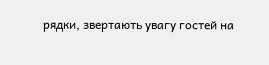рядки, звертають увагу гостей на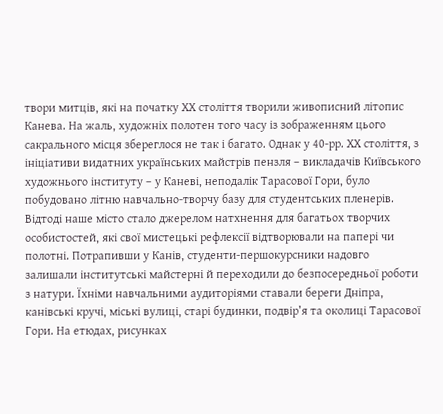твори митців, які на початку ХХ століття творили живописний літопис Канева. На жаль, художніх полотен того часу із зображенням цього сакрального місця збереглося не так і багато. Однак у 40-рр. ХХ століття, з ініціативи видатних українських майстрів пензля – викладачів Київського художнього інституту – у Каневі, неподалік Тарасової Гори, було побудовано літню навчально-творчу базу для студентських пленерів. Відтоді наше місто стало джерелом натхнення для багатьох творчих особистостей, які свої мистецькі рефлексії відтворювали на папері чи полотні. Потрапивши у Канів, студенти-першокурсники надовго залишали інститутські майстерні й переходили до безпосередньої роботи з натури. Їхніми навчальними аудиторіями ставали береги Дніпра, канівські кручі, міські вулиці, старі будинки, подвір’я та околиці Тарасової Гори. На етюдах, рисунках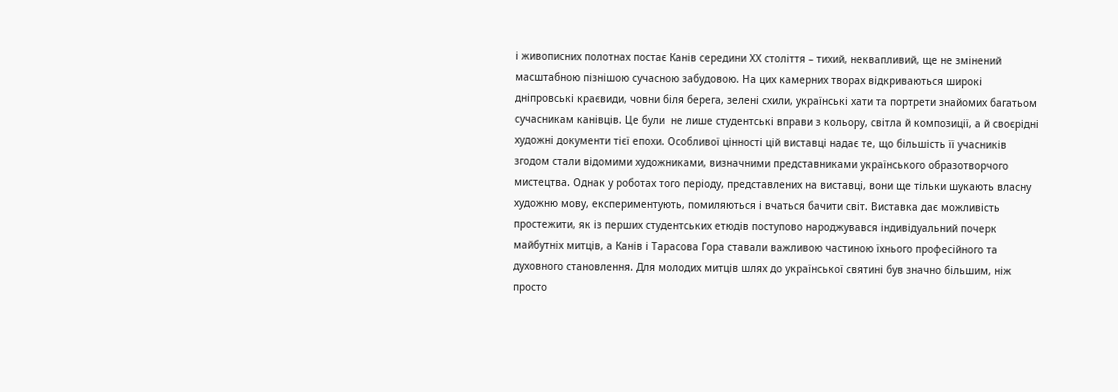і живописних полотнах постає Канів середини ХХ століття – тихий, неквапливий, ще не змінений масштабною пізнішою сучасною забудовою. На цих камерних творах відкриваються широкі дніпровські краєвиди, човни біля берега, зелені схили, українські хати та портрети знайомих багатьом сучасникам канівців. Це були  не лише студентські вправи з кольору, світла й композиції, а й своєрідні художні документи тієї епохи. Особливої цінності цій виставці надає те, що більшість її учасників згодом стали відомими художниками, визначними представниками українського образотворчого мистецтва. Однак у роботах того періоду, представлених на виставці, вони ще тільки шукають власну художню мову, експериментують, помиляються і вчаться бачити світ. Виставка дає можливість простежити, як із перших студентських етюдів поступово народжувався індивідуальний почерк майбутніх митців, а Канів і Тарасова Гора ставали важливою частиною їхнього професійного та духовного становлення. Для молодих митців шлях до української святині був значно більшим, ніж просто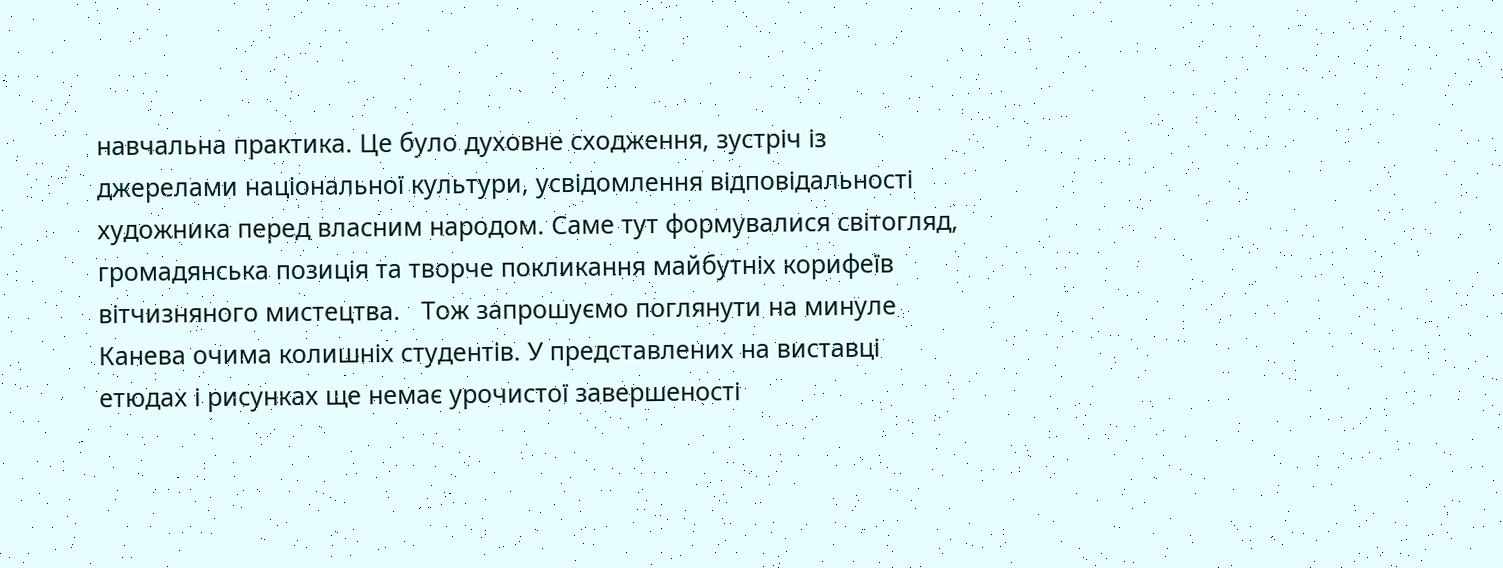навчальна практика. Це було духовне сходження, зустріч із джерелами національної культури, усвідомлення відповідальності художника перед власним народом. Саме тут формувалися світогляд, громадянська позиція та творче покликання майбутніх корифеїв вітчизняного мистецтва.   Тож запрошуємо поглянути на минуле Канева очима колишніх студентів. У представлених на виставці етюдах і рисунках ще немає урочистої завершеності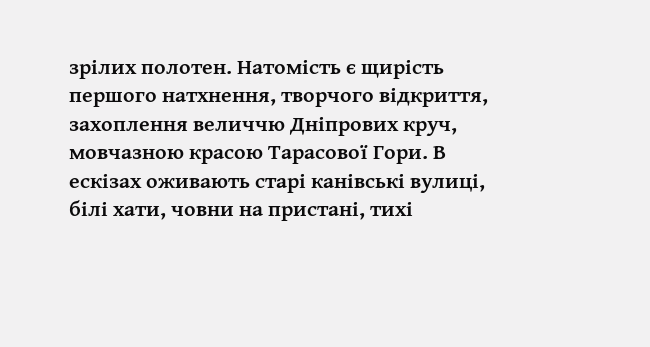зрілих полотен. Натомість є щирість першого натхнення, творчого відкриття, захоплення величчю Дніпрових круч, мовчазною красою Тарасової Гори. В ескізах оживають старі канівські вулиці, білі хати, човни на пристані, тихі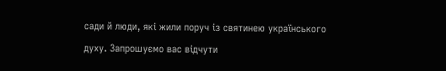сади й люди, які жили поруч із святинею українського духу. Запрошуємо вас відчути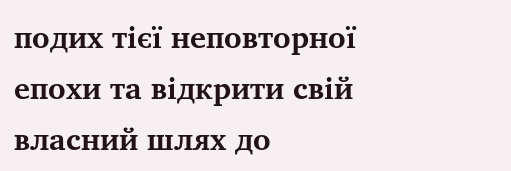подих тієї неповторної епохи та відкрити свій власний шлях до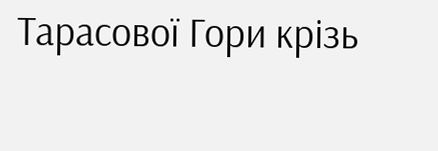Тарасової Гори крізь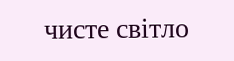чисте світло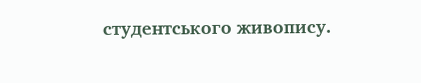студентського живопису.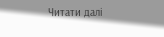Читати далі